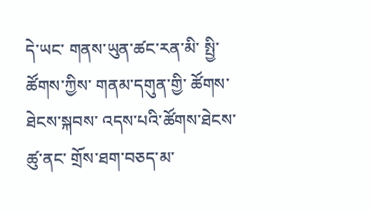དེ་ཡང་ གནས་ཡུན་ཚང་རན་མི་ སྤྱི་ཚོགས་ཀྱིས་ གནམ་དགུན་གྱི་ ཚོགས་ཐེངས་སྐབས་ འདས་པའི་ཚོགས་ཐེངས་ཚུ་ནང་ གྲོས་ཐག་བཅད་མ་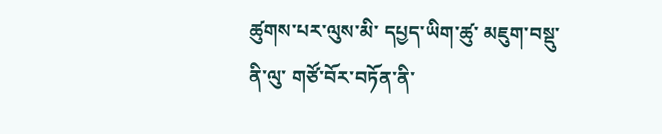ཚུགས་པར་ལུས་མི་ དཔྱད་ཡིག་ཚུ་ མཇུག་བསྡུ་ནི་ལུ་ གཙོ་བོར་བཏོན་ནི་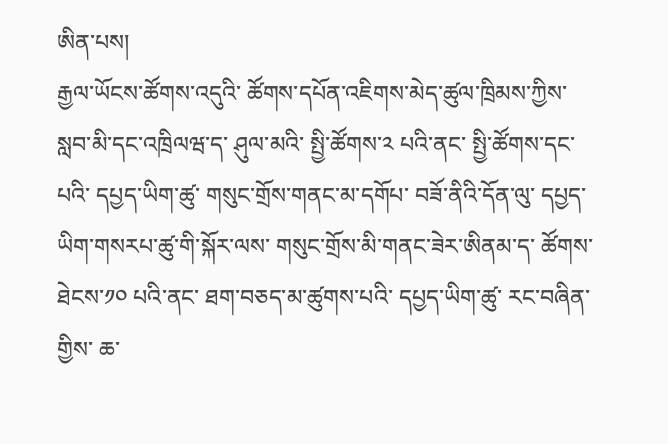ཨིན་པས།
རྒྱལ་ཡོངས་ཚོགས་འདུའི་ ཚོགས་དཔོན་འཇིགས་མེད་ཚུལ་ཁྲིམས་ཀྱིས་ སླབ་མི་དང་འཁྲིལཝ་ད་ ཤུལ་མའི་ སྤྱི་ཚོགས་༢ པའི་ནང་ སྤྱི་ཚོགས་དང་པའི་ དཔྱད་ཡིག་ཚུ་ གསུང་གྲོས་གནང་མ་དགོཔ་ བཟོ་ནིའི་དོན་ལུ་ དཔྱད་ཡིག་གསརཔ་ཚུ་གི་སྐོར་ལས་ གསུང་གྲོས་མི་གནང་ཟེར་ཨིནམ་ད་ ཚོགས་ཐེངས་༡༠ པའི་ནང་ ཐག་བཅད་མ་ཚུགས་པའི་ དཔྱད་ཡིག་ཚུ་ རང་བཞིན་གྱིས་ ཆ་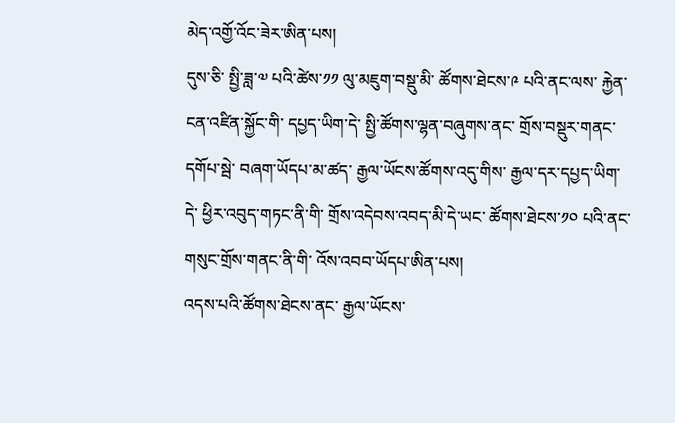མེད་འགྱོ་འོང་ཟེར་ཨིན་པས།
དུས་ཅི་ སྤྱི་ཟླ་༧ པའི་ཚེས་༡༡ ལུ་མཇུག་བསྡུ་མི་ ཚོགས་ཐེངས་༩ པའི་ནང་ལས་ རྐྱེན་ངན་འཛིན་སྐྱོང་གི་ དཔྱད་ཡིག་དེ་ སྤྱི་ཚོགས་ལྷན་བཞུགས་ནང་ གྲོས་བསྡུར་གནང་དགོཔ་སྦེ་ བཞག་ཡོདཔ་མ་ཚད་ རྒྱལ་ཡོངས་ཚོགས་འདུ་གིས་ རྒྱལ་དར་དཔྱད་ཡིག་དེ་ ཕྱིར་འབུད་གཏང་ནི་གི་ གྲོས་འདེབས་འབད་མི་དེ་ཡང་ ཚོགས་ཐེངས་༡༠ པའི་ནང་ གསུང་གྲོས་གནང་ནི་གི་ འོས་འབབ་ཡོདཔ་ཨིན་པས།
འདས་པའི་ཚོགས་ཐེངས་ནང་ རྒྱལ་ཡོངས་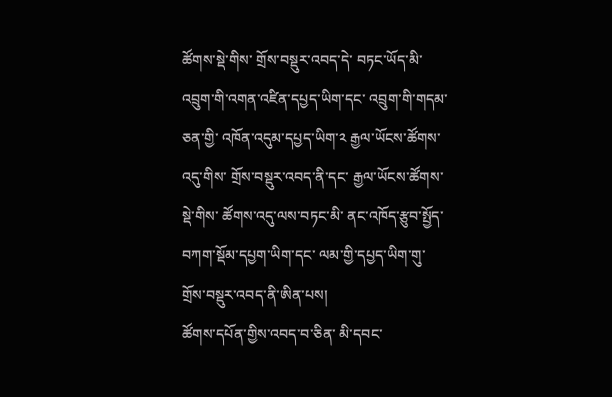ཚོགས་སྡེ་གིས་ གྲོས་བསྡུར་འབད་དེ་ བཏང་ཡོད་མི་ འབྲུག་གི་འགན་འཛིན་དཔྱད་ཡིག་དང་ འབྲུག་གི་གདམ་ཅན་གྱི་ འཁོན་འདུམ་དཔྱད་ཡིག་༢ རྒྱལ་ཡོངས་ཚོགས་འདུ་གིས་ གྲོས་བསྡུར་འབད་ནི་དང་ རྒྱལ་ཡོངས་ཚོགས་སྡེ་གིས་ ཚོགས་འདུ་ལས་བཏང་མི་ ནང་འཁོད་རྩུབ་སྤྱོད་བཀག་སྡོམ་དཔྱག་ཡིག་དང་ ལམ་གྱི་དཔྱད་ཡིག་གུ་ གྲོས་བསྡུར་འབད་ནི་ཨིན་པས།
ཚོགས་དཔོན་གྱིས་འབད་བ་ཅིན་ མི་དབང་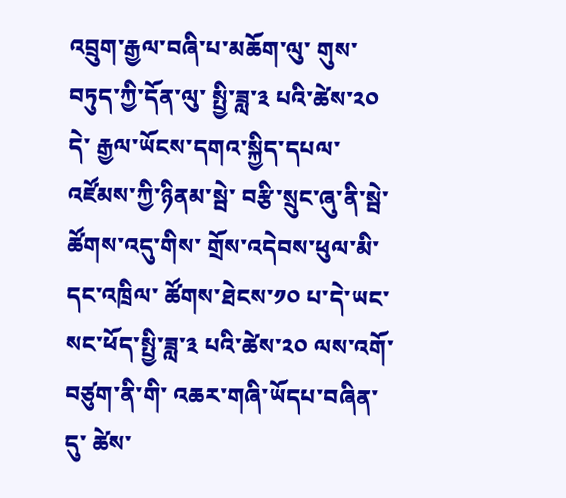འབྲུག་རྒྱལ་བཞི་པ་མཆོག་ལུ་ གུས་བཏུད་ཀྱི་དོན་ལུ་ སྤྱི་ཟླ་༣ པའི་ཚེས་༢༠ དེ་ རྒྱལ་ཡོངས་དགའ་སྐྱིད་དཔལ་འཛོམས་ཀྱི་ཉིནམ་སྦེ་ བརྩི་སྲུང་ཞུ་ནི་སྦེ་ ཚོགས་འདུ་གིས་ གྲོས་འདེབས་ཕུལ་མི་དང་འཁྲིལ་ ཚོགས་ཐེངས་༡༠ པ་དེ་ཡང་ སང་ཕོད་སྤྱི་ཟླ་༣ པའི་ཚེས་༢༠ ལས་འགོ་བཙུག་ནི་གི་ འཆར་གཞི་ཡོདཔ་བཞིན་དུ་ ཚེས་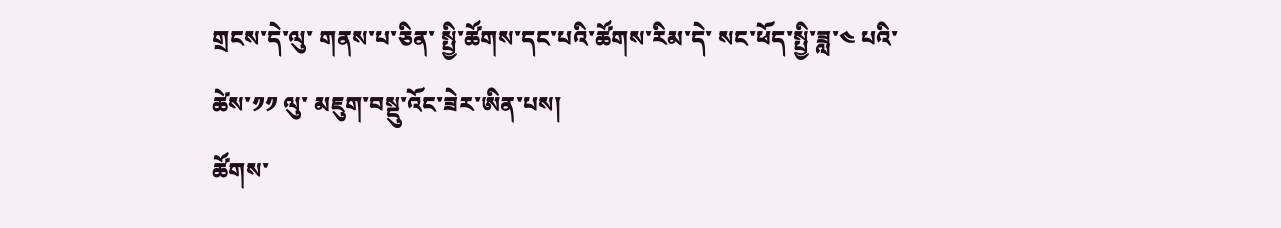གྲངས་དེ་ལུ་ གནས་པ་ཅིན་ སྤྱི་ཚོགས་དང་པའི་ཚོགས་རིམ་དེ་ སང་ཕོད་སྤྱི་ཟླ་༤ པའི་ཚེས་༡༡ ལུ་ མཇུག་བསྡུ་འོང་ཟེར་ཨིན་པས།
ཚོགས་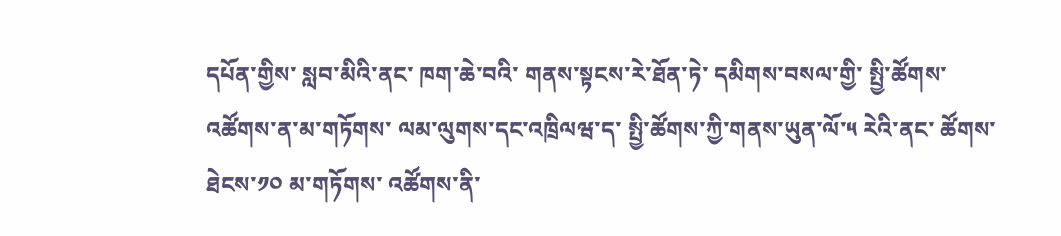དཔོན་གྱིས་ སླབ་མིའི་ནང་ ཁག་ཆེ་བའི་ གནས་སྟངས་རེ་ཐོན་ཏེ་ དམིགས་བསལ་གྱི་ སྤྱི་ཚོགས་འཚོགས་ན་མ་གཏོགས་ ལམ་ལུགས་དང་འཁྲིལཝ་ད་ སྤྱི་ཚོགས་ཀྱི་གནས་ཡུན་ལོ་༥ རེའི་ནང་ ཚོགས་ཐེངས་༡༠ མ་གཏོགས་ འཚོགས་ནི་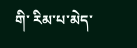གི་ རིམ་པ་མེད་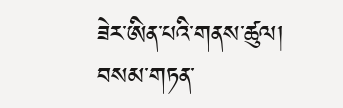ཟེར་ཨིན་པའི་གནས་ཚུལ།
བསམ་གཏན་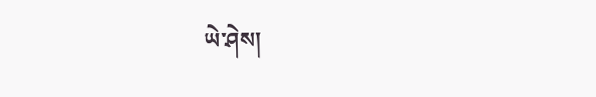ཡེ་ཤེས།